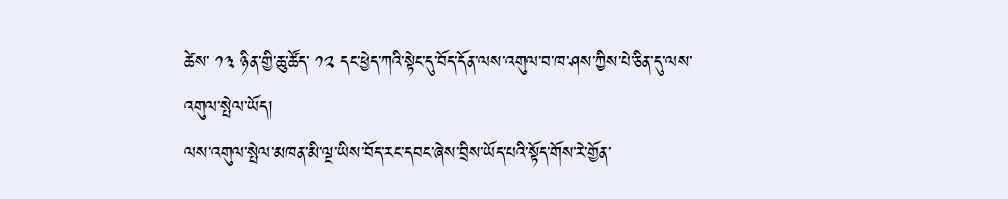ཚེས་ ༡༣ ཉིན་གྱི་ཆུ་ཚོད་ ༡༢ དང་ཕྱེད་ཀའི་སྟེང་དུ་བོད་དོན་ལས་འགུལ་བ་ཁ་ཤས་ཀྱིས་པེ་ཅིན་དུ་ལས་འགུལ་སྤེལ་ཡོད།
ལས་འགུལ་སྤེལ་མཁན་མི་ལྔ་ཡིས་བོད་རང་དབང་ཞེས་བྲིས་ཡོད་པའི་སྟོད་གོས་རེ་གྱོན་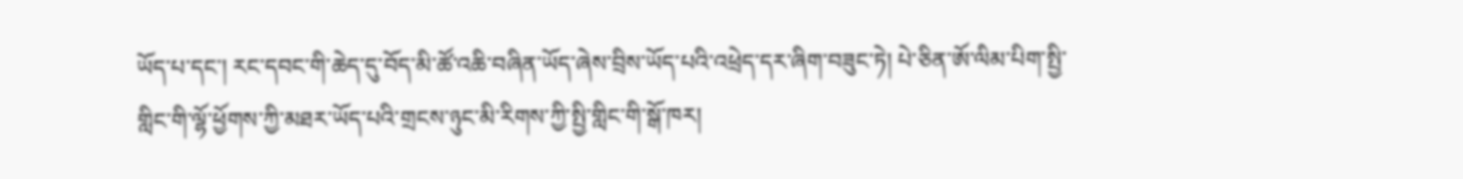ཡོད་པ་དང་། རང་དབང་གི་ཆེད་དུ་བོད་མི་ཚོ་འཆི་བཞིན་ཡོད་ཞེས་བྲིས་ཡོད་པའི་འཕྲེད་དར་ཞིག་བཟུང་ཏེ། པེ་ཅིན་ཨོ་ལིམ་པིག་སྤྱི་གླིང་གི་ལྷོ་ཕྱོགས་ཀྱི་མཐར་ཡོད་པའི་གྲངས་ཉུང་མི་རིགས་ཀྱི་སྤྱི་གླིང་གི་སྒོ་ཁར།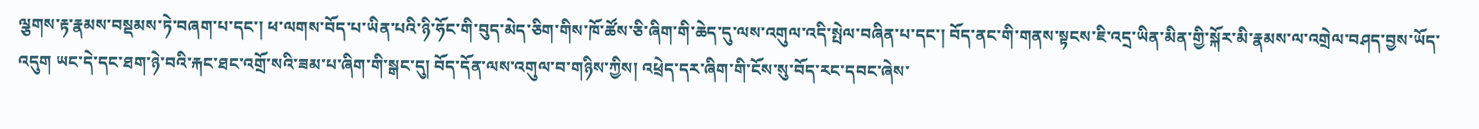ལྕགས་རྟ་རྣམས་བསྡམས་ཏེ་བཞག་པ་དང་། ཕ་ལགས་བོད་པ་ཡིན་པའི་ཉི་ཧོང་གི་བུད་མེད་ཅིག་གིས་ཁོ་ཚོས་ཅི་ཞིག་གི་ཆེད་དུ་ལས་འགུལ་འདི་སྤེལ་བཞིན་པ་དང་། བོད་ནང་གི་གནས་སྟངས་ཇི་འདྲ་ཡིན་མིན་གྱི་སྐོར་མི་རྣམས་ལ་འགྲེལ་བཤད་བྱས་ཡོད་འདུག ཡང་དེ་དང་ཐག་ཉེ་བའི་རྐང་ཐང་འགྲོ་སའི་ཟམ་པ་ཞིག་གི་སྒང་དུ། བོད་དོན་ལས་འགུལ་བ་གཉིས་ཀྱིས། འཕྲེད་དར་ཞིག་གི་ངོས་སུ་བོད་རང་དབང་ཞེས་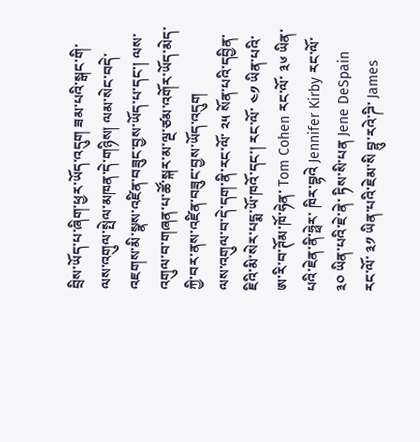བྲིས་ཡོད་པ་ཞིག་ཕྱར་ཡོད་འདུག ཟམ་པའི་སྒང་གི་ལས་འགུལ་སྤེལ་མཁན་དེ་གཉིས། ལམ་སེང་བདེ་འཇགས་མི་སྣས་འཛིན་བཟུང་བྱས་ཡོད་པ་དང་། ལས་འགུལ་བ་གཞན་པ་ཚོ་སྐར་མ་ལྔ་ཙམ་འགོར་ཡོད་མེད་ཀྱི་བར་ནས་འཛིན་བཟུང་བྱས་ཡོད་འདུག
ལས་འགུལ་བ་དེ་དག་ནི་རང་ལོ་ ༢༥ སོན་པའི་དབྱིན་ཇིའི་མི་སེར་པདྨ་ཡོ་ཁའོ་དང་། རང་ལོ་ ༤༡ ཡིན་པའི་ཨ་རི་བ་ཊོམ་ཁོ་ཧེན་ Tom Cohen རང་ལོ་ ༣༦ ཡིན་པའི་ཇེན་ནི་ཧྥེར་ ཁིར་བྷའེ Jennifer Kirby རང་ལོ་ ༣༠ ཡིན་པའི་ཇེ་ནེ་ ཏིས་སི་པན Jene DeSpain རང་ལོ་ ༣༡ ཡིན་པའི་ཇེམ་སི བྷུ་རའེ་ཌི་ James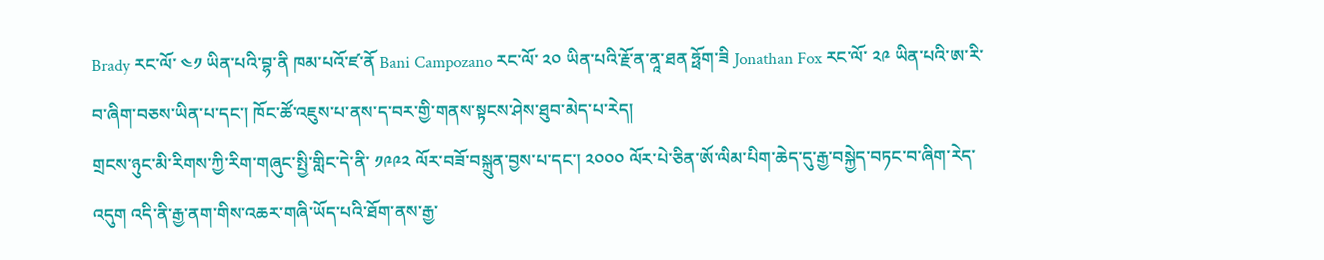Brady རང་ལོ་ ༤༡ ཡིན་པའི་བྷ་ནི ཁམ་པའོ་ཛ་ནོ Bani Campozano རང་ལོ་ ༢༠ ཡིན་པའི་རྗོ་ན་ནཱ་ཐན ཧྥོག་ཟི Jonathan Fox རང་ལོ་ ༢༩ ཡིན་པའི་ཨ་རི་བ་ཞིག་བཅས་ཡིན་པ་དང་། ཁོང་ཚོ་འཇུས་པ་ནས་ད་བར་གྱི་གནས་སྟངས་ཤེས་ཐུབ་མེད་པ་རེད།
གྲངས་ཉུང་མི་རིགས་ཀྱི་རིག་གཞུང་སྤྱི་གླིང་དེ་ནི་ ༡༩༩༢ ལོར་བཟོ་བསྐྲུན་བྱས་པ་དང་། ༢༠༠༠ ལོར་པེ་ཅིན་ཨོ་ལིམ་པིག་ཆེད་དུ་རྒྱ་བསྐྱེད་བཏང་བ་ཞིག་རེད་འདུག འདི་ནི་རྒྱ་ནག་གིས་འཆར་གཞི་ཡོད་པའི་ཐོག་ནས་རྒྱ་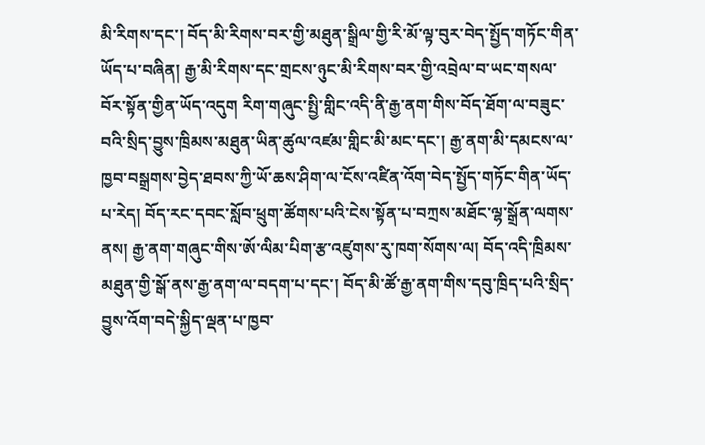མི་རིགས་དང་། བོད་མི་རིགས་བར་གྱི་མཐུན་སྒྲིལ་གྱི་རི་མོ་ལྟ་བུར་བེད་སྤྱོད་གཏོང་གིན་ཡོད་པ་བཞིན། རྒྱ་མི་རིགས་དང་གྲངས་ཉུང་མི་རིགས་བར་གྱི་འབྲེལ་བ་ཡང་གསལ་བོར་སྟོན་གྱིན་ཡོད་འདུག རིག་གཞུང་སྤྱི་གླིང་འདི་ནི་རྒྱ་ནག་གིས་བོད་ཐོག་ལ་བཟུང་བའི་སྲིད་བྱུས་ཁྲིམས་མཐུན་ཡིན་ཚུལ་འཛམ་གླིང་མི་མང་དང་། རྒྱ་ནག་མི་དམངས་ལ་ཁྱབ་བསྒྲགས་བྱེད་ཐབས་ཀྱི་ཡོ་ཆས་ཤིག་ལ་ངོས་འཛིན་འོག་བེད་སྤྱོད་གཏོང་གིན་ཡོད་པ་རེད། བོད་རང་དབང་སློབ་ཕྲུག་ཚོགས་པའི་ངེས་སྟོན་པ་བཀྲས་མཐོང་ལྷ་སྒྲོན་ལགས་ནས། རྒྱ་ནག་གཞུང་གིས་ཨོ་ལིམ་པིག་རྩ་འཛུགས་རུ་ཁག་སོགས་ལ། བོད་འདི་ཁྲིམས་མཐུན་གྱི་སྒོ་ནས་རྒྱ་ནག་ལ་བདག་པ་དང་། བོད་མི་ཚོ་རྒྱ་ནག་གིས་དབུ་ཁྲིད་པའི་སྲིད་བྱུས་འོག་བདེ་སྐྱིད་ལྡན་པ་ཁྱབ་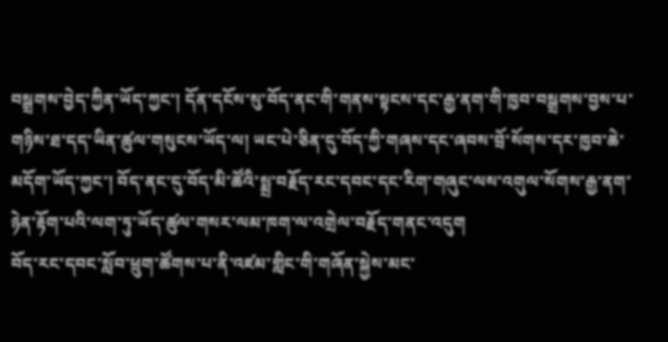བསྒྲགས་བྱེད་ཀྱིན་ཡོད་ཀྱང་། དོན་དངོས་སུ་བོད་ནང་གི་གནས་སྟངས་དང་རྒྱ་ནག་གི་ཁྱབ་བསྒྲགས་བྱས་པ་གཉིས་ཐ་དད་ཡིན་ཚུལ་གསུངས་ཡོད་ལ། ཡང་པེ་ཅིན་དུ་བོད་ཀྱི་གཞས་དང་ཞབས་བྲོ་སོགས་དར་ཁྱབ་ཆེ་མདོག་ཡོད་ཀྱང་། བོད་ནང་དུ་བོད་མི་ཚོའི་སྨྲ་བརྗོད་རང་དབང་དང་རིག་གཞུང་ལས་འགུལ་སོགས་རྒྱ་ནག་ཉེན་རྟོག་པའི་ལག་ཏུ་ཡོད་ཚུལ་གསར་ལམ་ཁག་ལ་འགྲེལ་བརྗོད་གནང་འདུག
བོད་རང་དབང་སློབ་ཕྲུག་ཚོགས་པ་ནི་འཛམ་གླིང་གི་གཞོན་སྐྱེས་མང་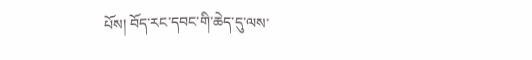པོས། བོད་རང་དབང་གི་ཆེད་དུ་ལས་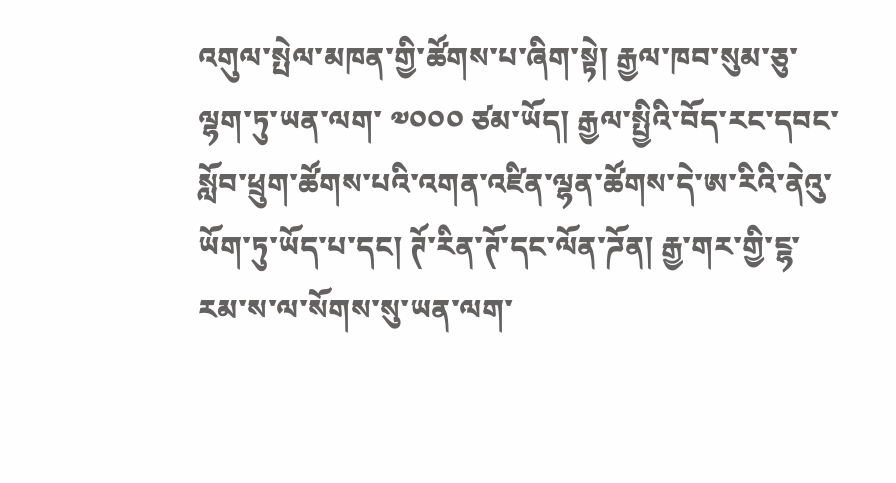འགུལ་སྤེལ་མཁན་གྱི་ཚོགས་པ་ཞིག་སྟེ། རྒྱལ་ཁབ་སུམ་ཅུ་ལྷག་ཏུ་ཡན་ལག་ ༧༠༠༠ ཙམ་ཡོད། རྒྱལ་སྤྱིའི་བོད་རང་དབང་སློབ་ཕྲུག་ཚོགས་པའི་འགན་འཛིན་ལྷན་ཚོགས་དེ་ཨ་རིའི་ནེའུ་ཡོག་ཏུ་ཡོད་པ་དང། ཊོ་རིན་ཊོ་དང་ལོན་ཌོན། རྒྱ་གར་གྱི་ངྷ་རམ་ས་ལ་སོགས་སུ་ཡན་ལག་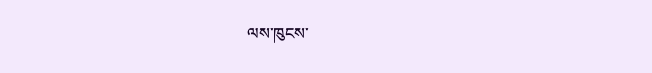ལས་ཁུངས་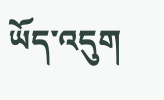ཡོད་འདུག